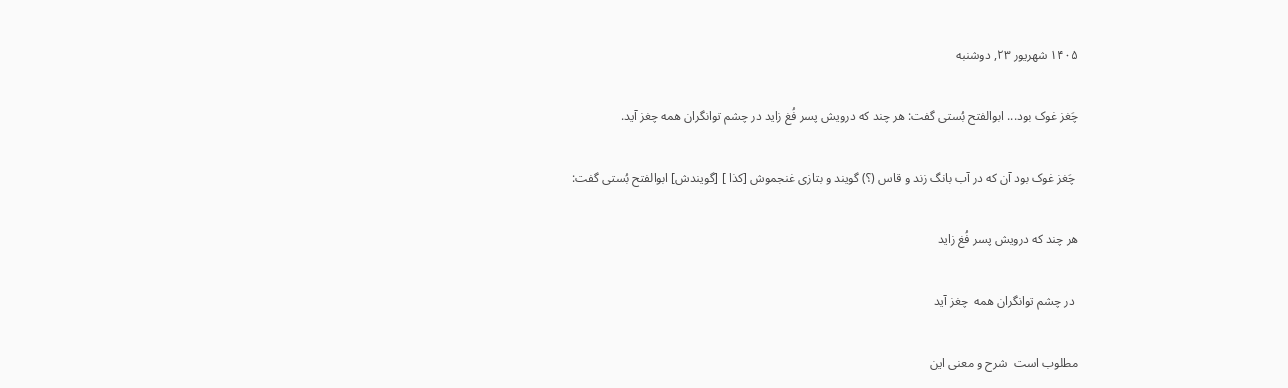۱۴۰۵ شهریور ۲۳, دوشنبه

چَغز غوک بود... ابوالفتح بُستی گفت: هر چند که درویش پسر فُغ زاید در چشم توانگران همه چغز آید.

 چَغز غوک بود آن که در آب بانگ زند و قاس (؟) گویند و بتازی غنجموش [کذا ] [گویندش] ابوالفتح بُستی گفت:

هر چند که درویش پسر فُغ زاید

 در چشم توانگران همه  چغز آید

مطلوب است  شرح و معنی این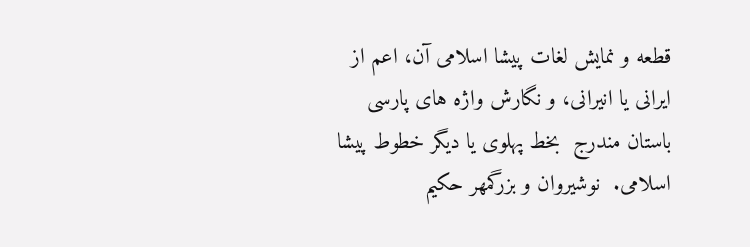قطعه و نمایش لغات پیشا اسلامی آن، اعم از ایرانی یا انیرانی، و نگارش واژه های پارسی باستان مندرج  بخط پهلوی یا دیگر خطوط پیشا اسلامی.  نوشیروان و بزرگمهر حکیم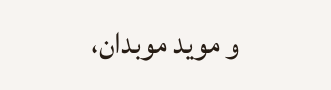و موید موبدان،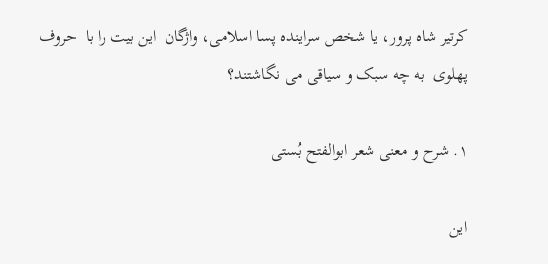کرتیر شاه پرور، یا شخص سراینده پسا اسلامی، واژگان  این بیت را با  حروف پهلوی  به چه سبک و سیاقی می نگاشتند؟

۱. شرح و معنی شعر ابوالفتح بُستی

این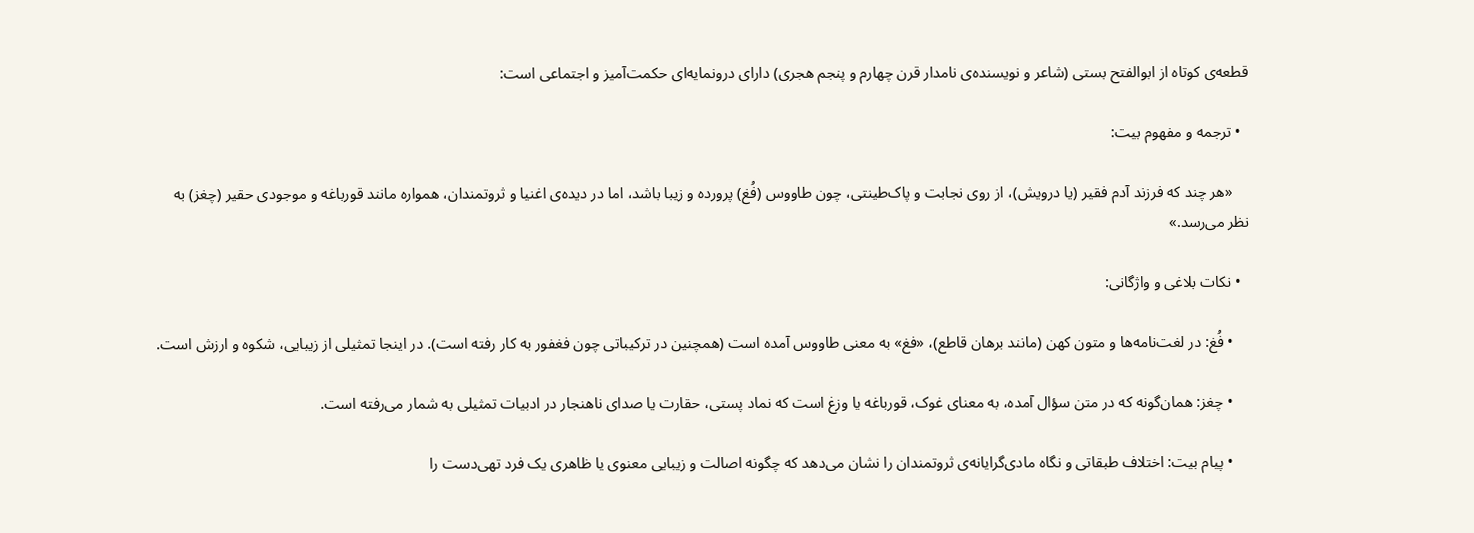قطعه‌ی کوتاه از ابوالفتح بستی (شاعر و نویسنده‌ی نامدار قرن چهارم و پنجم هجری) دارای درونمایه‌ای حکمت‌آمیز و اجتماعی است:

  • ترجمه و مفهوم بیت:

    «هر چند که فرزند آدم فقیر (یا درویش)، از روی نجابت و پاک‌طینتی، چون طاووس (فُغ) پرورده و زیبا باشد، اما در دیده‌ی اغنیا و ثروتمندان، همواره مانند قورباغه و موجودی حقیر (چغز) به نظر می‌رسد.»

  • نکات بلاغی و واژگانی:

    • فُغ: در لغت‌نامه‌ها و متون کهن (مانند برهان قاطع)، «فغ» به معنی طاووس آمده است (همچنین در ترکیباتی چون فغفور به کار رفته است). در اینجا تمثیلی از زیبایی، شکوه و ارزش است.

    • چغز: همان‌گونه که در متن سؤال آمده، به معنای غوک، قورباغه یا وزغ است که نماد پستی، حقارت یا صدای ناهنجار در ادبیات تمثیلی به شمار می‌رفته است.

    • پیام بیت: اختلاف طبقاتی و نگاه مادی‌گرایانه‌ی ثروتمندان را نشان می‌دهد که چگونه اصالت و زیبایی معنوی یا ظاهری یک فرد تهی‌دست را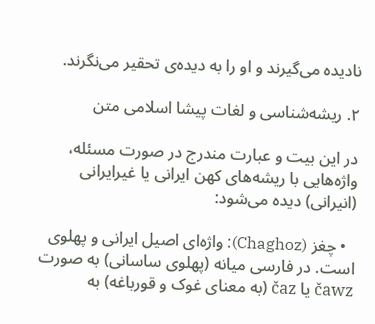نادیده می‌گیرند و او را به دیده‌ی تحقیر می‌نگرند.

۲. ریشه‌شناسی و لغات پیشا اسلامی متن

در این بیت و عبارت مندرج در صورت مسئله، واژه‌هایی با ریشه‌های کهن ایرانی یا غیرایرانی (انیرانی) دیده می‌شود:

  • چغز (Chaghoz): واژه‌ای اصیل ایرانی و پهلوی است. در فارسی میانه (پهلوی ساسانی) به صورت čawz یا čaz (به معنای غوک و قورباغه) به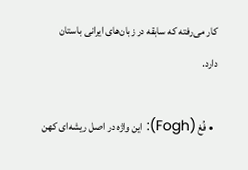کار می‌رفته که سابقه در زبان‌های ایرانی باستان دارد.

  • فُغ (Fogh): این واژه در اصل ریشه‌ای کهن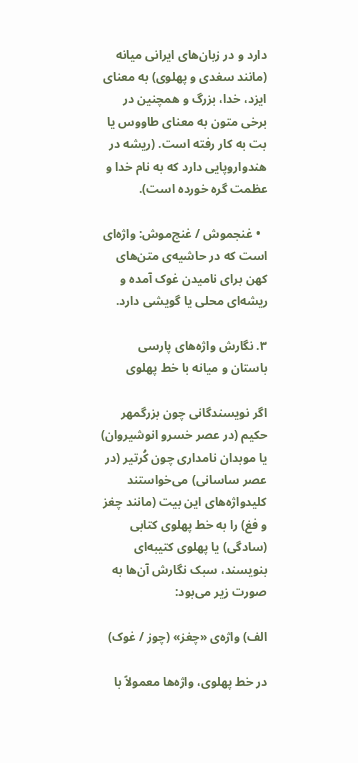دارد و در زبان‌های ایرانی میانه (مانند سغدی و پهلوی) به معنای ایزد، خدا، بزرگ و همچنین در برخی متون به معنای طاووس یا بت به کار رفته است. (ریشه در هندواروپایی دارد که به نام خدا و عظمت گره خورده است).

  • غنجموش / غنج‌موش: واژه‌ای است که در حاشیه‌ی متن‌های کهن برای نامیدن غوک آمده و ریشه‌ای محلی یا گویشی دارد.

۳. نگارش واژه‌های پارسی باستان و میانه با خط پهلوی

اگر نویسندگانی چون بزرگمهر حکیم (در عصر خسرو انوشیروان) یا موبدان نامداری چون کُرتیر (در عصر ساسانی) می‌خواستند کلیدواژه‌های این بیت (مانند چغز و فغ) را به خط پهلوی کتابی (سادگی) یا پهلوی کتیبه‌ای بنویسند، سبک نگارش آن‌ها به صورت زیر می‌بود:

الف) واژه‌ی «چغز» (چوز / غوک)

در خط پهلوی، واژه‌ها معمولاً با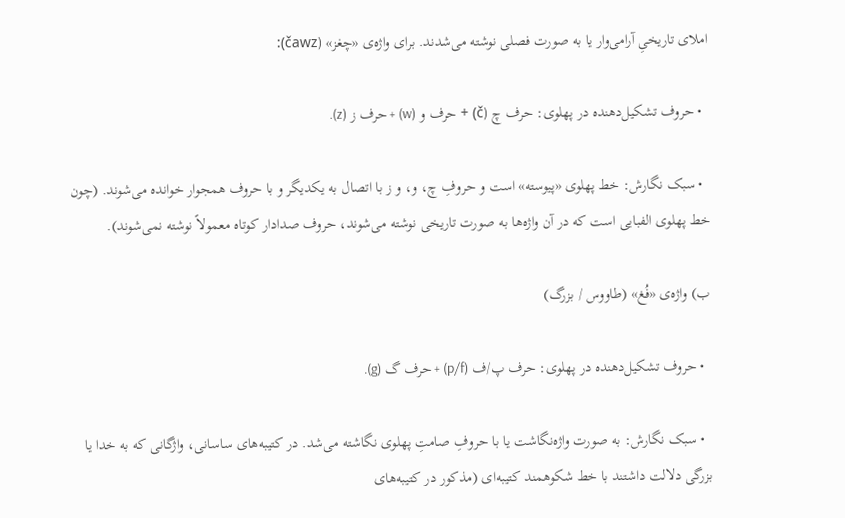املای تاریخیِ آرامی‌وار یا به صورت فصلی نوشته می‌شدند. برای واژه‌ی «چغز» (čawz):

  • حروف تشکیل‌دهنده در پهلوی: حرف چ (č) + حرف و (w) + حرف ز (z).

  • سبک نگارش: خط پهلوی «پیوسته» است و حروفِ چ، و، و ز با اتصال به یکدیگر و با حروف همجوار خوانده می‌شوند. (چون خط پهلوی الفبایی است که در آن واژه‌ها به صورت تاریخی نوشته می‌شوند، حروف صدادار کوتاه معمولاً نوشته نمی‌شوند).

ب) واژه‌ی «فُغ» (طاووس / بزرگ)

  • حروف تشکیل‌دهنده در پهلوی: حرف پ/ف (p/f) + حرف گ (g).

  • سبک نگارش: به صورت واژه‌نگاشت یا با حروفِ صامتِ پهلوی نگاشته می‌شد. در کتیبه‌های ساسانی، واژگانی که به خدا یا بزرگی دلالت داشتند با خط شکوهمند کتیبه‌ای (مذکور در کتیبه‌های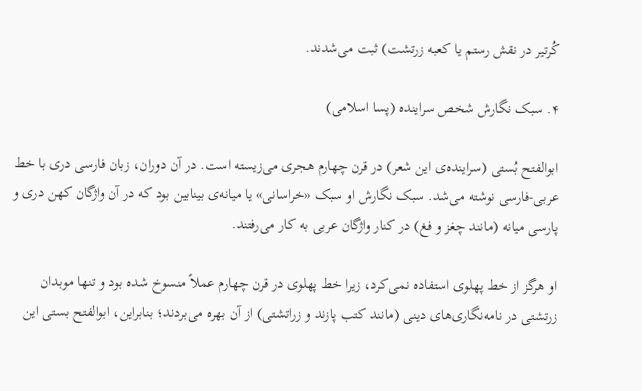کُرتیر در نقش رستم یا کعبه زرتشت) ثبت می‌شدند.

۴. سبک نگارش شخص سراینده (پسا اسلامی)

ابوالفتح بُستی (سراینده‌ی این شعر) در قرن چهارم هجری می‌زیسته است. در آن دوران، زبان فارسی دری با خط عربی-فارسی نوشته می‌شد. سبک نگارش او سبک «خراسانی» یا میانه‌ی بینابین بود که در آن واژگان کهن دری و پارسی میانه (مانند چغز و فغ) در کنار واژگان عربی به کار می‌رفتند.

او هرگز از خط پهلوی استفاده نمی‌کرد، زیرا خط پهلوی در قرن چهارم عملاً منسوخ شده بود و تنها موبدان زرتشتی در نامه‌نگاری‌های دینی (مانند کتب پازند و زراتشتی) از آن بهره می‌بردند؛ بنابراین، ابوالفتح بستی این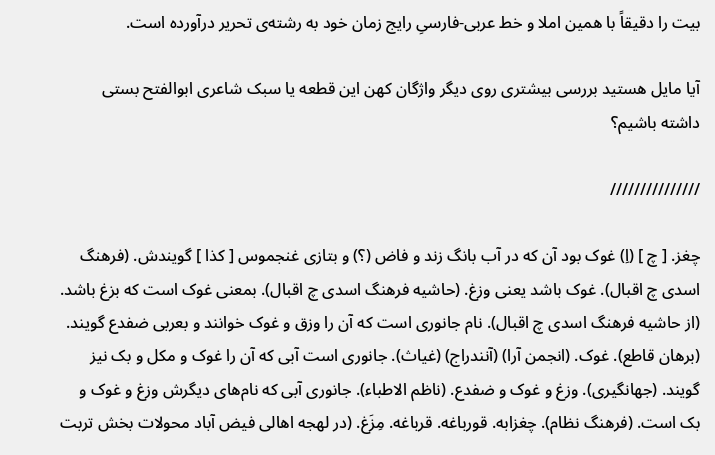بیت را دقیقاً با همین املا و خط عربی-فارسیِ رایج زمان خود به رشته‌ی تحریر درآورده است.

آیا مایل هستید بررسی بیشتری روی دیگر واژگان کهن این قطعه یا سبک شاعری ابوالفتح بستی داشته باشیم؟

///////////////

چغز. [ چ ] (اِ) غوک بود آن که در آب بانگ زند و فاض (؟) و بتازی غنجموس [ کذا ] گویندش. (فرهنگ اسدی چ اقبال). غوک باشد یعنی وزغ. (حاشیه فرهنگ اسدی چ اقبال). بمعنی غوک است که بزغ باشد. (از حاشیه فرهنگ اسدی چ اقبال). نام جانوری است که آن را وزق و غوک خوانند و بعربی ضفدع گویند. (برهان قاطع). غوک. (انجمن آرا) (آنندراج) (غیاث). جانوری است آبی که آن را غوک و مکل و بک نیز گویند. (جهانگیری). وزغ و غوک و ضفدع. (ناظم الاطباء). جانوری آبی که نام‌های دیگرش وزغ و غوک و بک است. (فرهنگ نظام). چغزابه. قورباغه. قرباغه. مِزَغ. (در لهجه اهالی فیض آباد محولات بخش تربت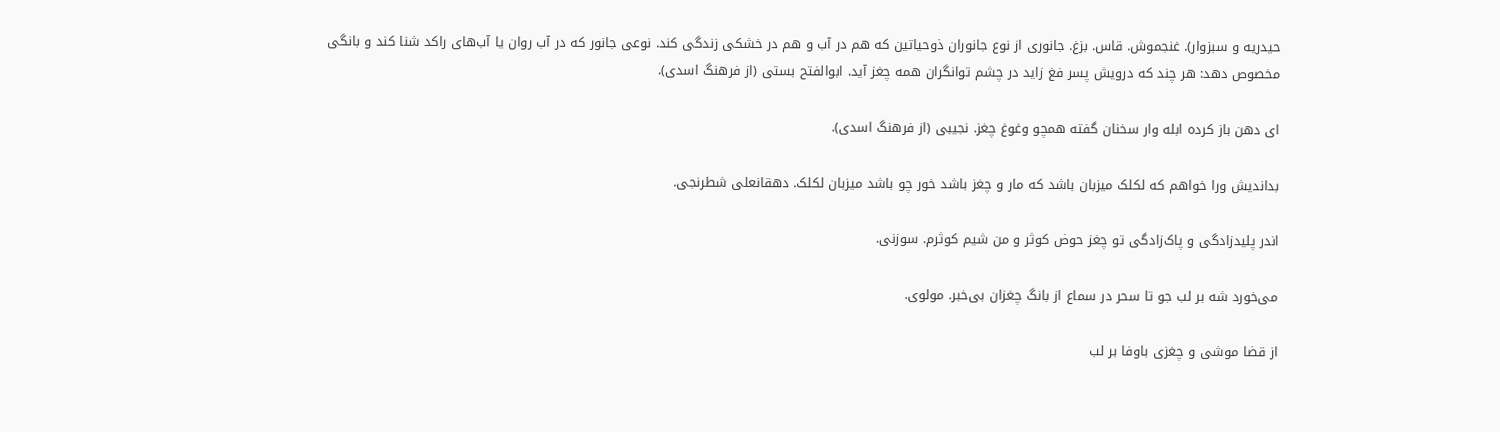حیدریه و سبزوار). غنجموش. قاس. بزغ. جانوری از نوع جانوران ذوحیاتین که هم در آب و هم در خشکی زندگی کند. نوعی جانور که در آب روان یا آب‌های راکد شنا کند و بانگی مخصوص دهد: هر چند که درویش پسر فغ زاید در چشم توانگران همه چغز آید. ابوالفتح بستی (از فرهنگ اسدی).

ای دهن باز کرده ابله وار سخنان گفته همچو وغوغ چغز. نجیبی (از فرهنگ اسدی).

بداندیش ورا خواهم که لکلک میزبان باشد که مار و چغز باشد خور چو باشد میزبان لکلک. دهقانعلی شطرنجی.

اندر پلیدزادگی و پاک‌زادگی تو چغز حوض کوثر و من شیم کوثرم. سوزنی.

می‌خورد شه بر لب جو تا سحر در سماع از بانگ چغزان بی‌خبر. مولوی.

از قضا موشی و چغزی باوفا بر لب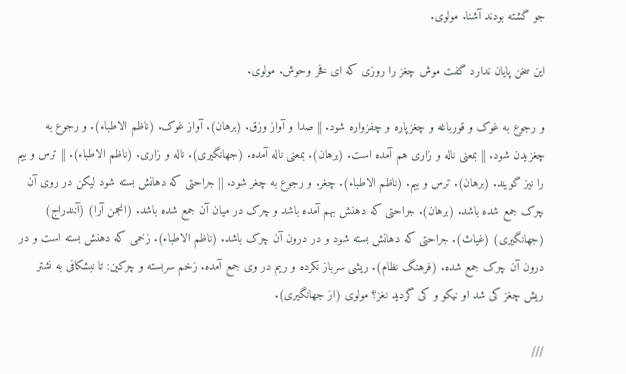جو گشته بودند آشنا. مولوی.

این سخن پایان ندارد گفت موش چغز را روزی که ای فخر وحوش. مولوی.

و رجوع به غوک و قورباغه و چغزپاره و چفزواره شود. || صدا و آواز وزق. (برهان). آواز غوک. (ناظم الاطباء). و رجوع به چغزیدن شود. || بمعنی ناله و زاری هم آمده است. (برهان). بمعنی ناله آمده. (جهانگیری). ناله و زاری. (ناظم الاطباء). || ترس و بیم را نیز گویند. (برهان). ترس و بیم. (ناظم الاطباء). چغر. و رجوع به چغر شود. || جراحتی که دهانش بسته شود لیکن در روی آن چرک جمع شده باشد. (برهان). جراحتی که دهنش بهم آمده باشد و چرک در میان آن جمع شده باشد. (انجمن آرا) (آنندراج) (جهانگیری) (غیاث). جراحتی که دهانش بسته شود و در درون آن چرک باشد. (ناظم الاطباء). زخمی که دهنش بسته است و در درون آن چرک جمع شده. (فرهنگ نظام). ریشی سرباز نکرده و ریم در وی جمع آمده. زخم سربسته و چرکین: تا نبشکافی به نشتر ریش چغز کی شد او نیکو و کی گردید نغز؟ مولوی (از جهانگیری).

///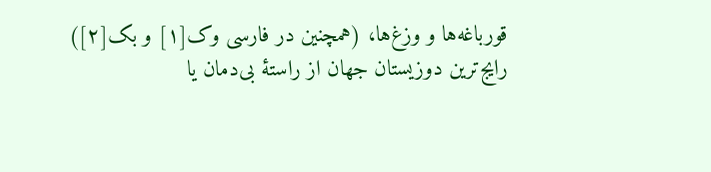قورباغه‌ها و وزغ‌ها، (همچنین در فارسی وک[۱] و بک[۲]) رایج‌ترین دوزیستان جهان از راستهٔ بی‌دمان یا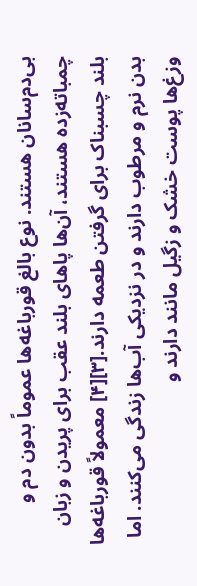بی‌دم‌سانان هستند. نوع بالغ قورباغه‌ها عموماً بدون دم و چمباته‌زده هستند، آن‌ها پاهای بلند عقب برای پریدن و زبان بلند چسبناک برای گرفتن طعمه دارند.[۳][۴] معمولاً قورباغه‌ها بدن نرم و مرطوب دارند و در نزدیکی آب‌ها زندگی می‌کنند. اما وزغ‌ها پوست خشک و زگیل مانند دارند و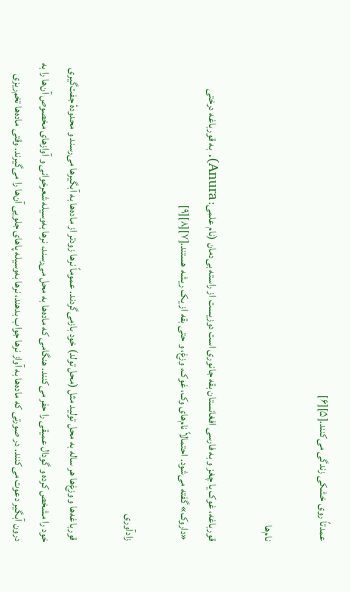عمدتاً روی خشکی زندگی می‌کنند.[۵][۶]

نام‌ها

قورباغه، غوک یا چغز و به فارسی افغانستان بقه جانوری است دوزیست از راسته بی‌دمان (نام علمی: Anura). به قورباغه درختی «داروک» گفته می‌شود. احتمالاً نام‌های وک، غوک، وزغ، و حتی بقه از یک ریشه هستند.[۷][۸][۹]

زادآوری

قورباغه‌ها و وزغ‌ها هر ساله به محل تولید مثل (محل تولد) خود بازمی‌گردند. عموماً نرها زودتر از ماده‌ها به آبگیرها می‌رسند و محدودهٔ جفت‌گیری خود را مشخص کرده و گودال عمیقی را حفر می‌کنند. هنگامی که ماده‌ها به محل می‌رسند، نرها به‌وسیله شعرخوانی و آوازهای مخصوص آن‌ها را به درون آبگیر دعوت می‌کنند. در صورتی که ماده‌ها به آواز نرها جواب بدهند، نرها به‌وسیله پاهای جلویی آن‌ها را می‌گیرند. وقتی ماده‌ها تخم‌ریزی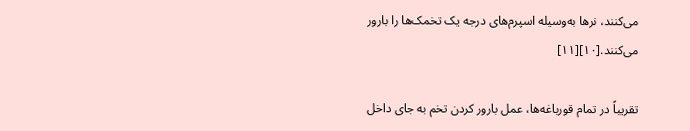می‌کنند، نرها به‌وسیله اسپرم‌های درجه یک تخمک‌ها را بارور می‌کنند.[۱۰][۱۱]

تقریباً در تمام قورباغه‌ها، عمل بارور کردن تخم به جای داخل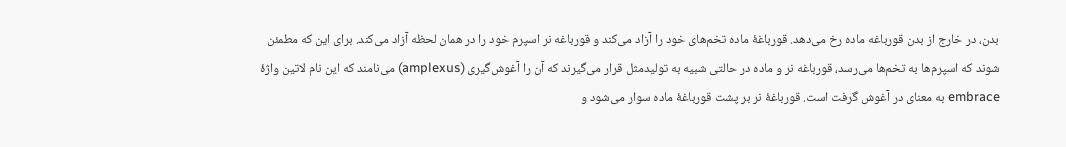بدن، در خارج از بدن قورباغه ماده رخ می‌دهد. قورباغهٔ ماده تخم‌های خود را آزاد می‌کند و قورباغه نر اسپرم خود را در همان لحظه آزاد می‌کند. برای این که مطمئن شوند که اسپرم‌ها به تخم‌ها می‌رسد، قورباغه نر و ماده در حالتی شبیه به تولیدمثل قرار می‌گیرند که آن را آغوش‌گیری (amplexus) می‌نامند که این نام لاتین واژهٔ embrace به معنای در آغوش گرفت است. قورباغهٔ نر بر پشت قورباغهٔ ماده سوار می‌شود و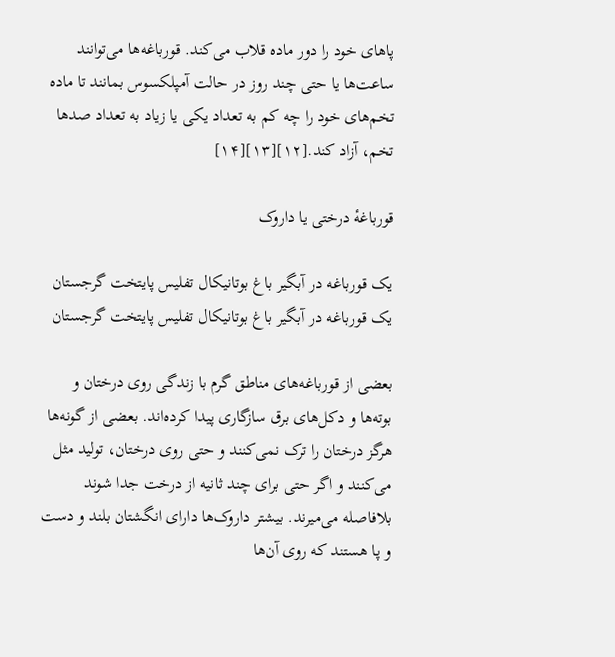پاهای خود را دور ماده قلاب می‌کند. قورباغه‌ها می‌توانند ساعت‌ها یا حتی چند روز در حالت آمپلکسوس بمانند تا ماده تخم‌های خود را چه کم به تعداد یکی یا زیاد به تعداد صدها تخم، آزاد کند.[۱۲][۱۳][۱۴]

قورباغهٔ درختی یا داروک

یک قورباغه در آبگیر باغ بوتانیکال تفلیس پایتخت گرجستان
یک قورباغه در آبگیر باغ بوتانیکال تفلیس پایتخت گرجستان

بعضی از قورباغه‌های مناطق گرم با زندگی روی درختان و بوته‌ها و دکل‌های برق سازگاری پیدا کرده‌اند. بعضی از گونه‌ها هرگز درختان را ترک نمی‌کنند و حتی روی درختان، تولید مثل می‌کنند و اگر حتی برای چند ثانیه از درخت جدا شوند بلافاصله می‌میرند. بیشتر داروک‌ها دارای انگشتان بلند و دست و پا هستند که روی آن‌ها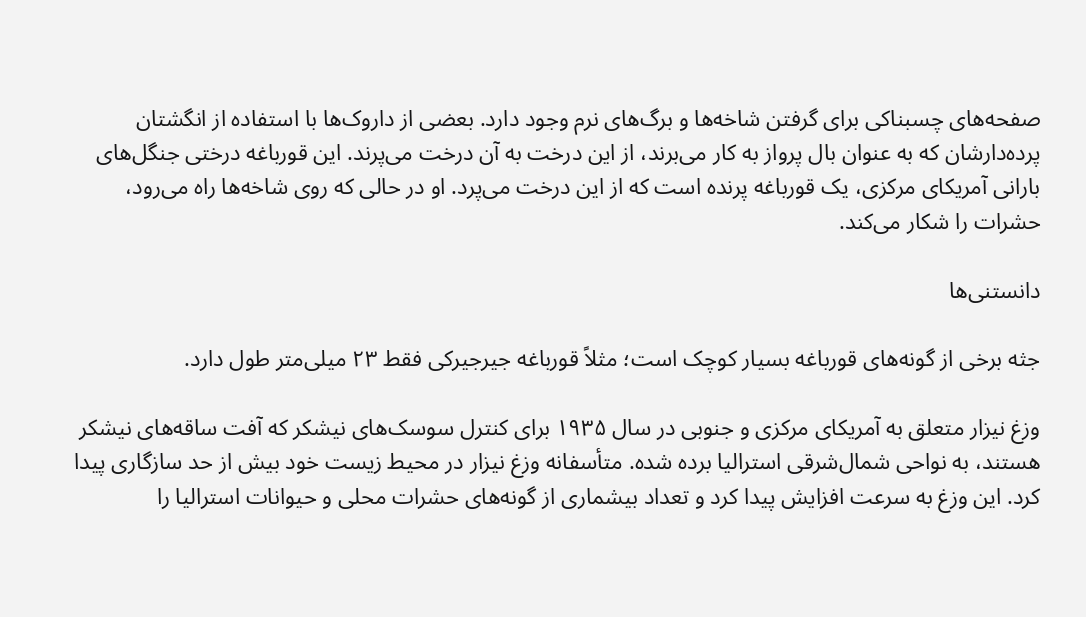صفحه‌های چسبناکی برای گرفتن شاخه‌ها و برگ‌های نرم وجود دارد. بعضی از داروک‌ها با استفاده از انگشتان پرده‌دارشان که به عنوان بال پرواز به کار می‌برند، از این درخت به آن درخت می‌پرند. این قورباغه درختی جنگل‌های بارانی آمریکای مرکزی، یک قورباغه پرنده است که از این درخت می‌پرد. او در حالی که روی شاخه‌ها راه می‌رود، حشرات را شکار می‌کند.

دانستنی‌ها

جثه برخی از گونه‌های قورباغه بسیار کوچک است؛ مثلاً قورباغه جیرجیرکی فقط ۲۳ میلی‌متر طول دارد.

وزغ نیزار متعلق به آمریکای مرکزی و جنوبی در سال ۱۹۳۵ برای کنترل سوسک‌های نیشکر که آفت ساقه‌های نیشکر هستند، به نواحی شمال‌شرقی استرالیا برده شده. متأسفانه وزغ نیزار در محیط زیست خود بیش از حد سازگاری پیدا کرد. این وزغ به سرعت افزایش پیدا کرد و تعداد بیشماری از گونه‌های حشرات محلی و حیوانات استرالیا را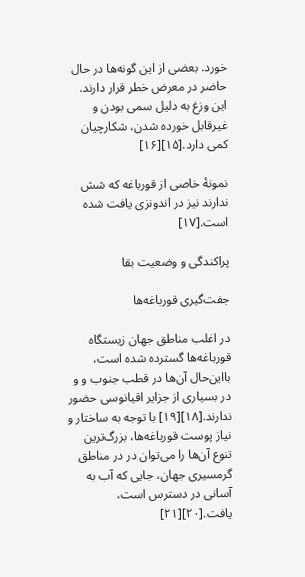خورد. بعضی از این گونه‌ها در حال حاضر در معرض خطر قرار دارند. این وزغ به دلیل سمی بودن و غیرقابل خورده شدن، شکارچیان کمی دارد.[۱۵][۱۶]

نمونهٔ خاصی از قورباغه که شش ندارند نیز در اندونزی یافت شده است.[۱۷]

پراکندگی و وضعیت بقا

جفت‌گیری قورباغه‌ها

در اغلب مناطق جهان زیستگاه قورباغه‌ها گسترده شده است، بااین‌حال آن‌ها در قطب جنوب و و در بسیاری از جزایر اقیانوسی حضور ندارند.[۱۸][۱۹] با توجه به ساختار و نیاز پوست قورباغه‌ها، بزرگ‌ترین تنوع آن‌ها را می‌توان در در مناطق گرمسیری جهان، جایی که آب به آسانی در دسترس است، یافت.[۲۰][۲۱]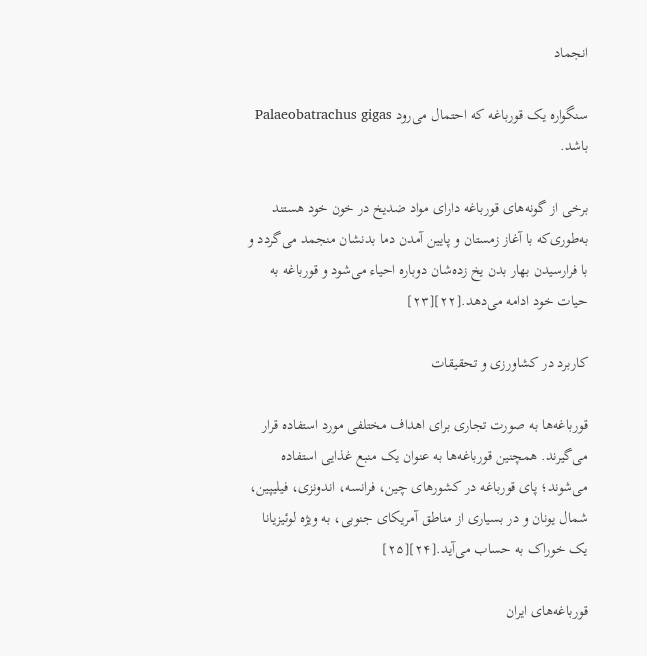انجماد

سنگواره یک قورباغه که احتمال می‌رود Palaeobatrachus gigas باشد.

برخی از گونه‌های قورباغه دارای مواد ضدیخ در خون خود هستند به‌طوری‌که با آغاز زمستان و پایین آمدن دما بدنشان منجمد می‌گردد و با فرارسیدن بهار بدن یخ زده‌شان دوباره احیاء می‌شود و قورباغه به حیات خود ادامه می‌دهد.[۲۲][۲۳]

کاربرد در کشاورزی و تحقیقات

قورباغه‌ها به صورت تجاری برای اهداف مختلفی مورد استفاده قرار می‌گیرند. همچنین قورباغه‌ها به عنوان یک منبع غذایی استفاده می‌شوند؛ پای قورباغه در کشورهای چین، فرانسه، اندونزی، فیلیپین، شمال یونان و در بسیاری از مناطق آمریکای جنوبی، به ویژه لوئیزیانا یک خوراک به حساب می‌آید.[۲۴][۲۵]

قورباغه‌های ایران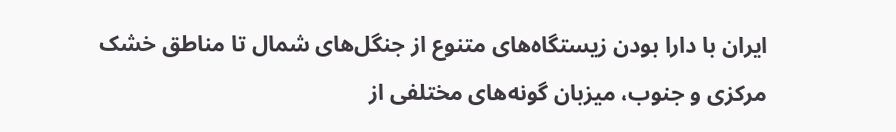ایران با دارا بودن زیستگاه‌های متنوع از جنگل‌های شمال تا مناطق خشک مرکزی و جنوب، میزبان گونه‌های مختلفی از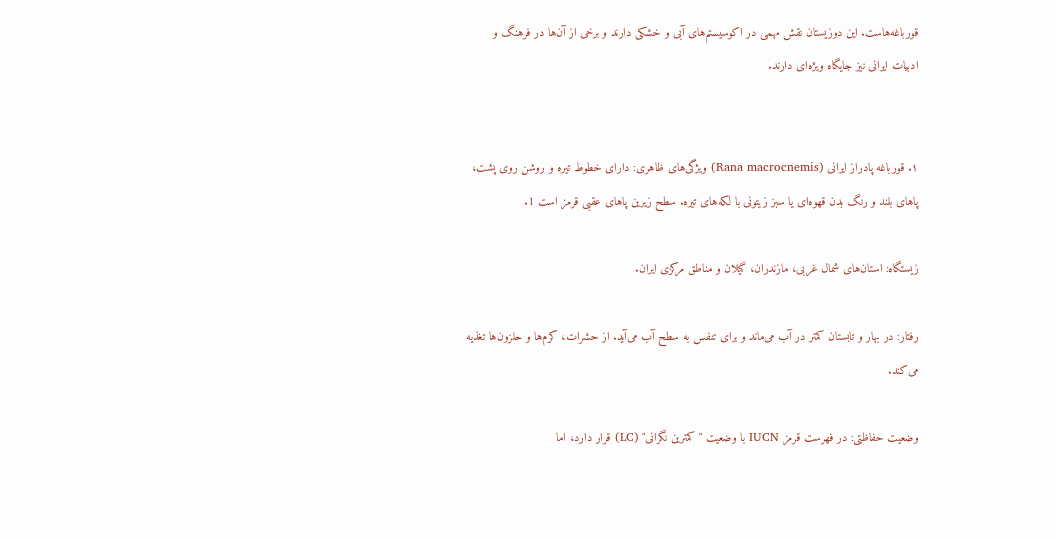قورباغه‌هاست. این دوزیستان نقش مهمی در اکوسیستم‌های آبی و خشکی دارند و برخی از آن‌ها در فرهنگ و ادبیات ایرانی نیز جایگاه ویژه‌ای دارند.


۱. قورباغه پادراز ایرانی (Rana macrocnemis) ویژگی‌های ظاهری: دارای خطوط تیره و روشن روی پشت، پاهای بلند و رنگ بدن قهوه‌ای یا سبز زیتونی با لکه‌های تیره. سطح زیرین پاهای عقبی قرمز است 1.

زیستگاه: استان‌های شمال غربی، مازندران، گیلان و مناطق مرکزی ایران.

رفتار: در بهار و تابستان کمتر در آب می‌ماند و برای تنفس به سطح آب می‌آید. از حشرات، کرم‌ها و حلزون‌ها تغذیه می‌کند.

وضعیت حفاظتی: در فهرست قرمز IUCN با وضعیت "کمترین نگرانی" (LC) قرار دارد، اما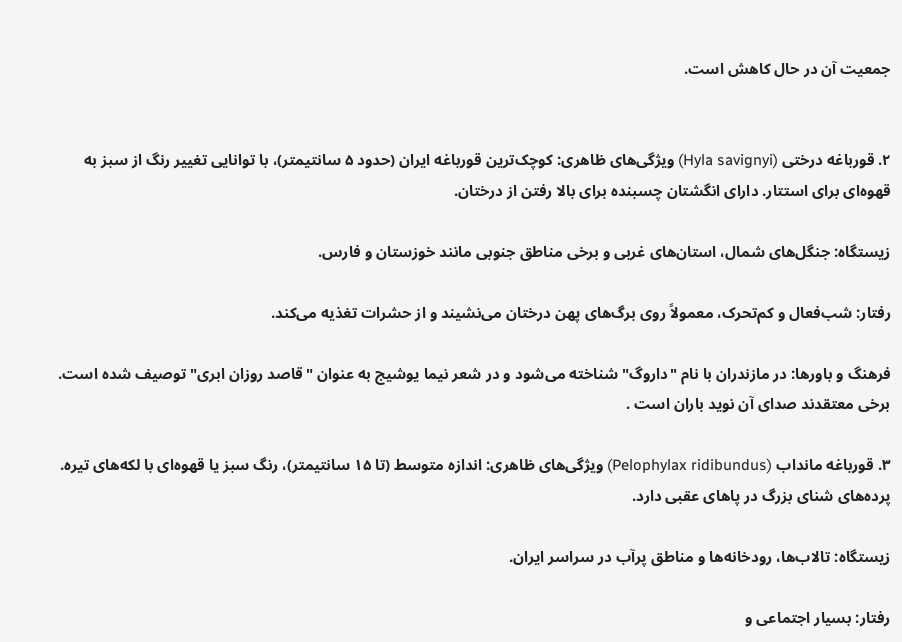جمعیت آن در حال کاهش است.


۲. قورباغه درختی (Hyla savignyi) ویژگی‌های ظاهری: کوچک‌ترین قورباغه ایران (حدود ۵ سانتیمتر)، با توانایی تغییر رنگ از سبز به قهوه‌ای برای استتار. دارای انگشتان چسبنده برای بالا رفتن از درختان.

زیستگاه: جنگل‌های شمال، استان‌های غربی و برخی مناطق جنوبی مانند خوزستان و فارس.

رفتار: شب‌فعال و کم‌تحرک، معمولاً روی برگ‌های پهن درختان می‌نشیند و از حشرات تغذیه می‌کند.

فرهنگ و باورها: در مازندران با نام "داروگ" شناخته می‌شود و در شعر نیما یوشیج به عنوان "قاصد روزان ابری" توصیف شده است. برخی معتقدند صدای آن نوید باران است .

۳. قورباغه مانداب (Pelophylax ridibundus) ویژگی‌های ظاهری: اندازه متوسط (تا ۱۵ سانتیمتر)، رنگ سبز یا قهوه‌ای با لکه‌های تیره. پرده‌های شنای بزرگ در پاهای عقبی دارد.

زیستگاه: تالاب‌ها، رودخانه‌ها و مناطق پرآب در سراسر ایران.

رفتار: بسیار اجتماعی و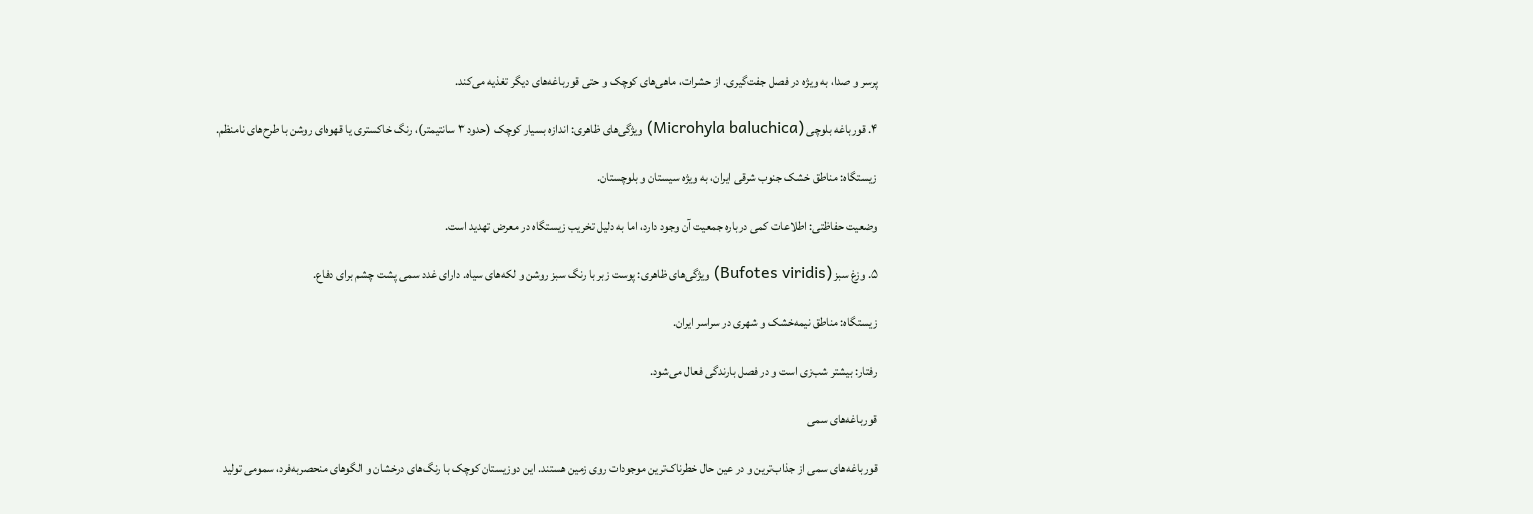پرسر و صدا، به ویژه در فصل جفت‌گیری. از حشرات، ماهی‌های کوچک و حتی قورباغه‌های دیگر تغذیه می‌کند.

۴. قورباغه بلوچی (Microhyla baluchica) ویژگی‌های ظاهری: اندازه بسیار کوچک (حدود ۳ سانتیمتر)، رنگ خاکستری یا قهوه‌ای روشن با طرح‌های نامنظم.

زیستگاه: مناطق خشک جنوب شرقی ایران، به ویژه سیستان و بلوچستان.

وضعیت حفاظتی: اطلاعات کمی درباره جمعیت آن وجود دارد، اما به دلیل تخریب زیستگاه در معرض تهدید است.

۵. وزغ سبز (Bufotes viridis) ویژگی‌های ظاهری: پوست زبر با رنگ سبز روشن و لکه‌های سیاه. دارای غدد سمی پشت چشم برای دفاع.

زیستگاه: مناطق نیمه‌خشک و شهری در سراسر ایران.

رفتار: بیشتر شب‌زی است و در فصل بارندگی فعال می‌شود.

قورباغه‌های سمی

قورباغه‌های سمی از جذاب‌ترین و در عین حال خطرناک‌ترین موجودات روی زمین هستند. این دوزیستان کوچک با رنگ‌های درخشان و الگوهای منحصربه‌فرد، سمومی تولید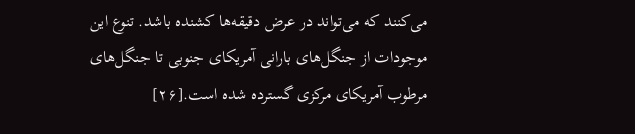می‌کنند که می‌تواند در عرض دقیقه‌ها کشنده باشد. تنوع این موجودات از جنگل‌های بارانی آمریکای جنوبی تا جنگل‌های مرطوب آمریکای مرکزی گسترده شده است.[۲۶]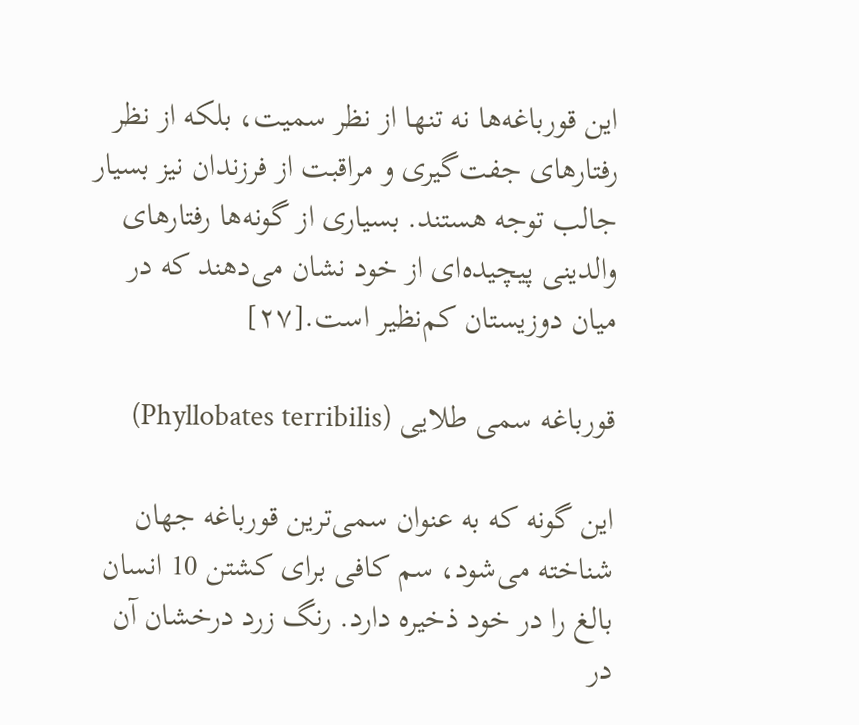این قورباغه‌ها نه تنها از نظر سمیت، بلکه از نظر رفتارهای جفت‌گیری و مراقبت از فرزندان نیز بسیار جالب توجه هستند. بسیاری از گونه‌ها رفتارهای والدینی پیچیده‌ای از خود نشان می‌دهند که در میان دوزیستان کم‌نظیر است.[۲۷]

قورباغه سمی طلایی (Phyllobates terribilis)

این گونه که به عنوان سمی‌ترین قورباغه جهان شناخته می‌شود، سم کافی برای کشتن 10 انسان بالغ را در خود ذخیره دارد. رنگ زرد درخشان آن در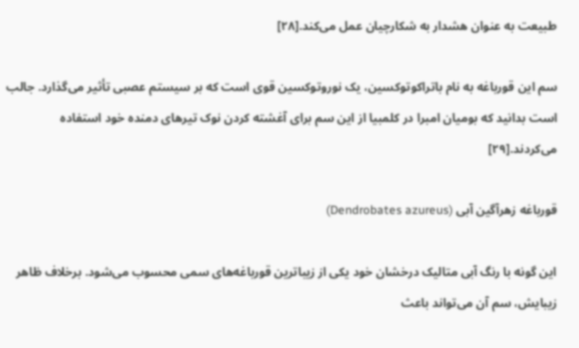طبیعت به عنوان هشدار به شکارچیان عمل می‌کند.[۲۸]

سم این قورباغه به نام باتراکوتوکسین، یک نوروتوکسین قوی است که بر سیستم عصبی تأثیر می‌گذارد. جالب است بدانید که بومیان امبرا در کلمبیا از این سم برای آغشته کردن نوک تیرهای دمنده خود استفاده می‌کردند.[۲۹]

قورباغه زهرآگین آبی (Dendrobates azureus)

این گونه با رنگ آبی متالیک درخشان خود یکی از زیباترین قورباغه‌های سمی محسوب می‌شود. برخلاف ظاهر زیبایش، سم آن می‌تواند باعث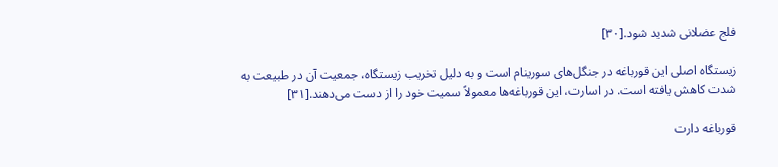فلج عضلانی شدید شود.[۳۰]

زیستگاه اصلی این قورباغه در جنگل‌های سورینام است و به دلیل تخریب زیستگاه، جمعیت آن در طبیعت به شدت کاهش یافته است. در اسارت، این قورباغه‌ها معمولاً سمیت خود را از دست می‌دهند.[۳۱]

قورباغه دارت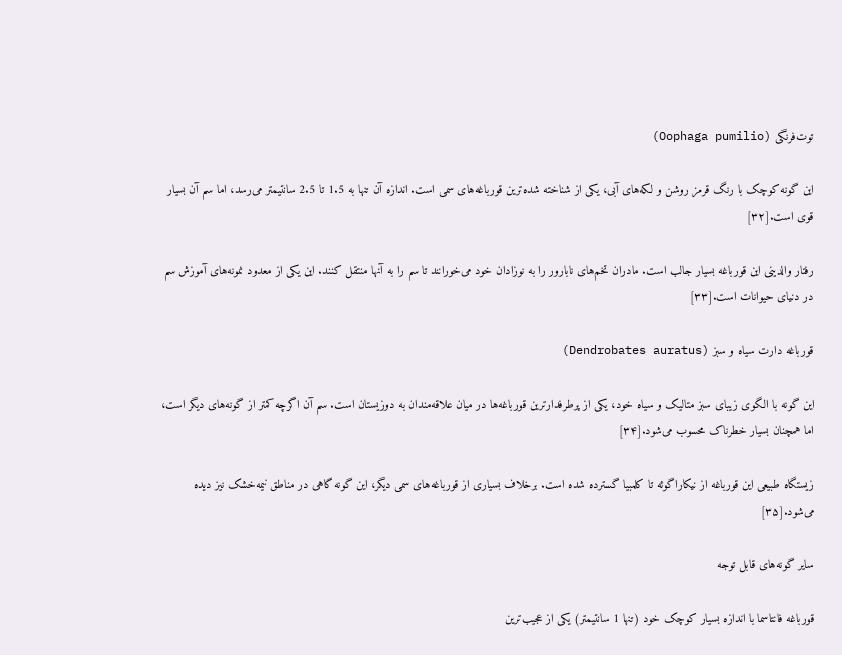توت‌فرنگی (Oophaga pumilio)

این گونه کوچک با رنگ قرمز روشن و لکه‌های آبی، یکی از شناخته شده‌ترین قورباغه‌های سمی است. اندازه آن تنها به 1.5 تا 2.5 سانتیمتر می‌رسد، اما سم آن بسیار قوی است.[۳۲]

رفتار والدینی این قورباغه بسیار جالب است. مادران تخم‌های نابارور را به نوزادان خود می‌خورانند تا سم را به آنها منتقل کنند. این یکی از معدود نمونه‌های آموزش سم در دنیای حیوانات است.[۳۳]

قورباغه دارت سیاه و سبز (Dendrobates auratus)

این گونه با الگوی زیبای سبز متالیک و سیاه خود، یکی از پرطرفدارترین قورباغه‌ها در میان علاقه‌مندان به دوزیستان است. سم آن اگرچه کمتر از گونه‌های دیگر است، اما همچنان بسیار خطرناک محسوب می‌شود.[۳۴]

زیستگاه طبیعی این قورباغه از نیکاراگوئه تا کلمبیا گسترده شده است. برخلاف بسیاری از قورباغه‌های سمی دیگر، این گونه گاهی در مناطق نیمه‌خشک نیز دیده می‌شود.[۳۵]

سایر گونه‌های قابل توجه

قورباغه فانتاسما با اندازه بسیار کوچک خود (تنها 1 سانتیمتر) یکی از عجیب‌ترین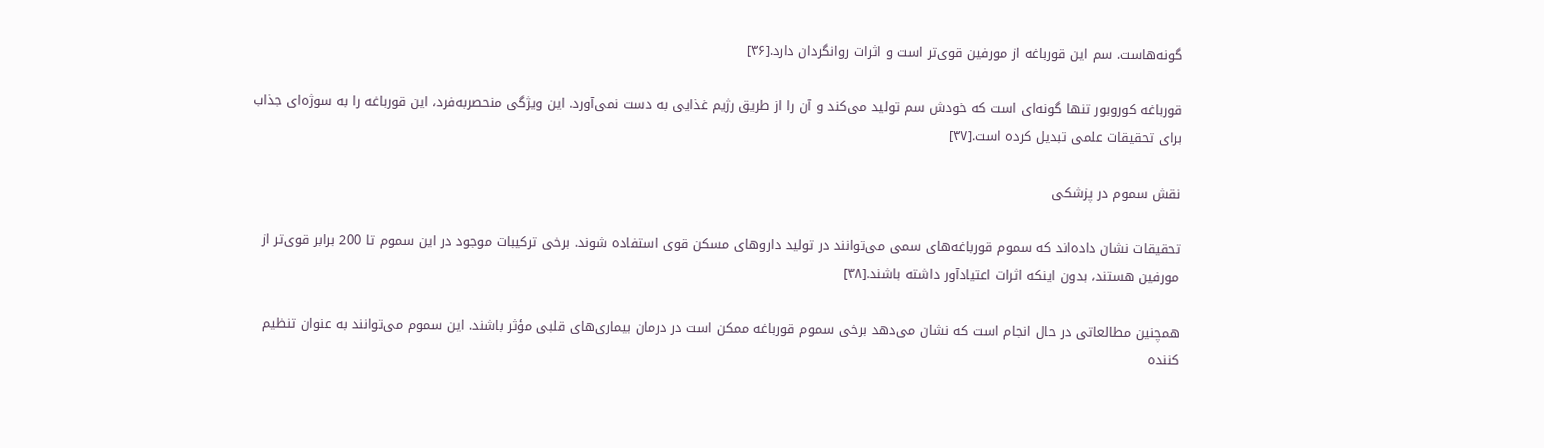گونه‌هاست. سم این قورباغه از مورفین قوی‌تر است و اثرات روانگردان دارد.[۳۶]

قورباغه کوروبور تنها گونه‌ای است که خودش سم تولید می‌کند و آن را از طریق رژیم غذایی به دست نمی‌آورد. این ویژگی منحصربه‌فرد، این قورباغه را به سوژه‌ای جذاب برای تحقیقات علمی تبدیل کرده است.[۳۷]

نقش سموم در پزشکی

تحقیقات نشان داده‌اند که سموم قورباغه‌های سمی می‌توانند در تولید داروهای مسکن قوی استفاده شوند. برخی ترکیبات موجود در این سموم تا 200 برابر قوی‌تر از مورفین هستند، بدون اینکه اثرات اعتیادآور داشته باشند.[۳۸]

همچنین مطالعاتی در حال انجام است که نشان می‌دهد برخی سموم قورباغه ممکن است در درمان بیماری‌های قلبی مؤثر باشند. این سموم می‌توانند به عنوان تنظیم کننده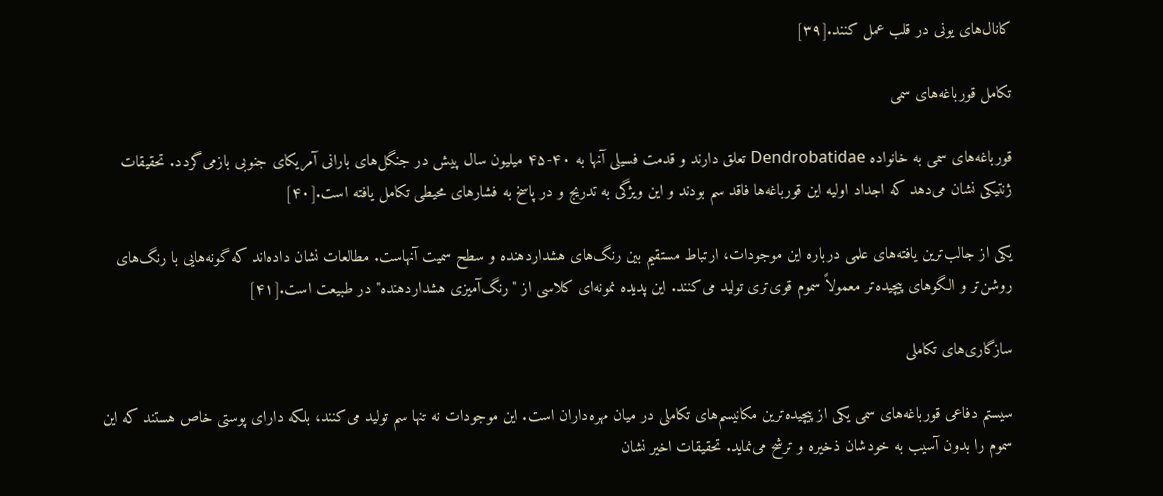کانال‌های یونی در قلب عمل کنند.[۳۹]

تکامل قورباغه‌های سمی

قورباغه‌های سمی به خانواده Dendrobatidae تعلق دارند و قدمت فسیلی آنها به ۴۰-۴۵ میلیون سال پیش در جنگل‌های بارانی آمریکای جنوبی بازمی‌گردد. تحقیقات ژنتیکی نشان می‌دهد که اجداد اولیه این قورباغه‌ها فاقد سم بودند و این ویژگی به تدریج و در پاسخ به فشارهای محیطی تکامل یافته است.[۴۰]

یکی از جالب‌ترین یافته‌های علمی درباره این موجودات، ارتباط مستقیم بین رنگ‌های هشداردهنده و سطح سمیت آنهاست. مطالعات نشان داده‌اند که گونه‌هایی با رنگ‌های روشن‌تر و الگوهای پیچیده‌تر معمولاً سموم قوی‌تری تولید می‌کنند. این پدیده نمونه‌ای کلاسی از "رنگ‌آمیزی هشداردهنده" در طبیعت است.[۴۱]

سازگاری‌های تکاملی

سیستم دفاعی قورباغه‌های سمی یکی از پیچیده‌ترین مکانیسم‌های تکاملی در میان مهره‌داران است. این موجودات نه تنها سم تولید می‌کنند، بلکه دارای پوستی خاص هستند که این سموم را بدون آسیب به خودشان ذخیره و ترشح می‌نماید. تحقیقات اخیر نشان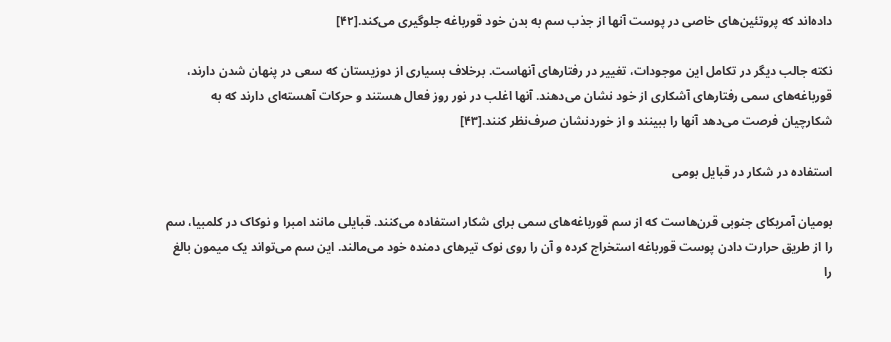داده‌اند که پروتئین‌های خاصی در پوست آنها از جذب سم به بدن خود قورباغه جلوگیری می‌کند.[۴۲]

نکته جالب دیگر در تکامل این موجودات، تغییر در رفتارهای آنهاست. برخلاف بسیاری از دوزیستان که سعی در پنهان شدن دارند، قورباغه‌های سمی رفتارهای آشکاری از خود نشان می‌دهند. آنها اغلب در نور روز فعال هستند و حرکات آهسته‌ای دارند که به شکارچیان فرصت می‌دهد آنها را ببینند و از خوردنشان صرف‌نظر کنند.[۴۳]

استفاده در شکار در قبایل بومی

بومیان آمریکای جنوبی قرن‌هاست که از سم قورباغه‌های سمی برای شکار استفاده می‌کنند. قبایلی مانند امبرا و نوکاک در کلمبیا، سم را از طریق حرارت دادن پوست قورباغه استخراج کرده و آن را روی نوک تیرهای دمنده خود می‌مالند. این سم می‌تواند یک میمون بالغ را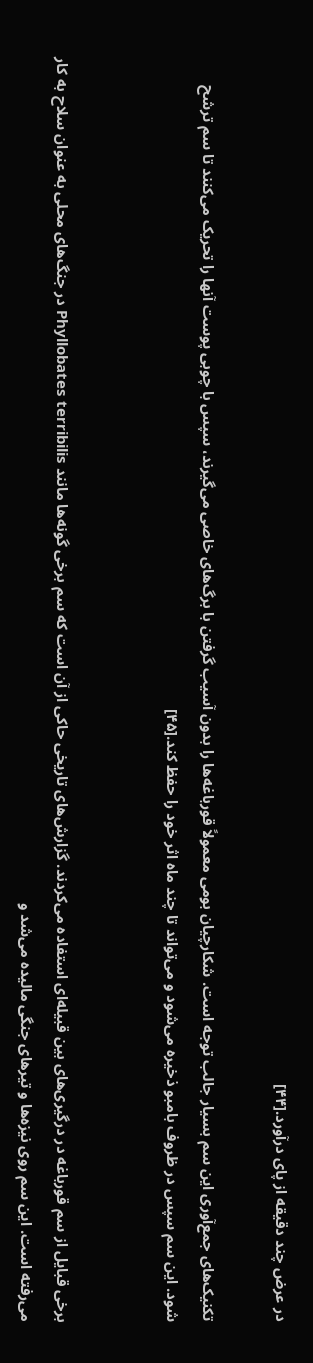در عرض چند دقیقه از پای درآورد.[۴۴]

تکنیک‌های جمع‌آوری این سم بسیار جالب توجه است. شکارچیان بومی معمولاً قورباغه‌ها را بدون آسیب گرفتن با برگ‌های خاصی می‌گیرند، سپس با چوبی پوست آنها را تحریک می‌کنند تا سم ترشح شود. این سم سپس در ظروف بامبو ذخیره می‌شود و می‌تواند تا چند ماه اثر خود را حفظ کند.[۴۵]


برخی قبایل از سم قورباغه در درگیری‌های بین قبیله‌ای استفاده می‌کردند. گزارش‌های تاریخی حاکی از آن است که سم برخی گونه‌ها مانند Phyllobates terribilis در جنگ‌های محلی به عنوان سلاح به کار می‌رفته است. این سم روی نیزه‌ها و تیرهای جنگی مالیده می‌شد و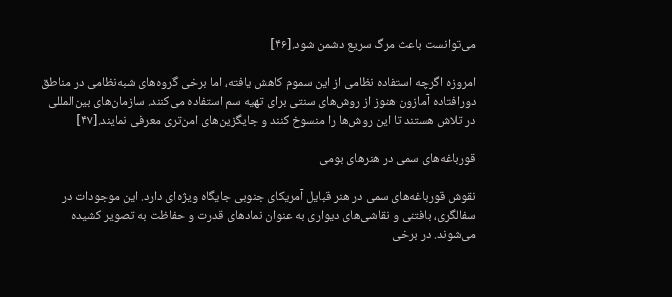می‌توانست باعث مرگ سریع دشمن شود.[۴۶]

امروزه اگرچه استفاده نظامی از این سموم کاهش یافته، اما برخی گروه‌های شبه‌نظامی در مناطق دورافتاده آمازون هنوز از روش‌های سنتی برای تهیه سم استفاده می‌کنند. سازمان‌های بین‌المللی در تلاش هستند تا این روش‌ها را منسوخ کنند و جایگزین‌های امن‌تری معرفی نمایند.[۴۷]

قورباغه‌های سمی در هنرهای بومی

نقوش قورباغه‌های سمی در هنر قبایل آمریکای جنوبی جایگاه ویژه‌ای دارد. این موجودات در سفالگری، بافتنی و نقاشی‌های دیواری به عنوان نمادهای قدرت و حفاظت به تصویر کشیده می‌شوند. در برخی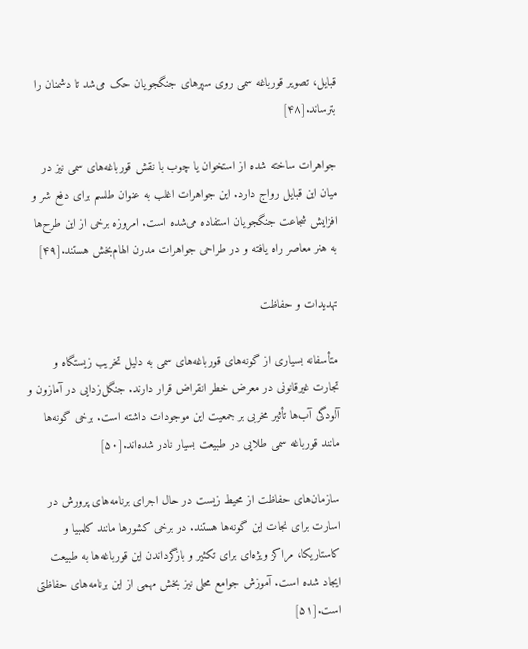قبایل، تصویر قورباغه سمی روی سپرهای جنگجویان حک می‌شد تا دشمنان را بترساند.[۴۸]

جواهرات ساخته شده از استخوان یا چوب با نقش قورباغه‌های سمی نیز در میان این قبایل رواج دارد. این جواهرات اغلب به عنوان طلسم برای دفع شر و افزایش شجاعت جنگجویان استفاده می‌شده است. امروزه برخی از این طرح‌ها به هنر معاصر راه یافته و در طراحی جواهرات مدرن الهام‌بخش هستند.[۴۹]

تهدیدات و حفاظت

متأسفانه بسیاری از گونه‌های قورباغه‌های سمی به دلیل تخریب زیستگاه و تجارت غیرقانونی در معرض خطر انقراض قرار دارند. جنگل‌زدایی در آمازون و آلودگی آب‌ها تأثیر مخربی بر جمعیت این موجودات داشته است. برخی گونه‌ها مانند قورباغه سمی طلایی در طبیعت بسیار نادر شده‌اند.[۵۰]

سازمان‌های حفاظت از محیط زیست در حال اجرای برنامه‌های پرورش در اسارت برای نجات این گونه‌ها هستند. در برخی کشورها مانند کلمبیا و کاستاریکا، مراکز ویژه‌ای برای تکثیر و بازگرداندن این قورباغه‌ها به طبیعت ایجاد شده است. آموزش جوامع محلی نیز بخش مهمی از این برنامه‌های حفاظتی است.[۵۱]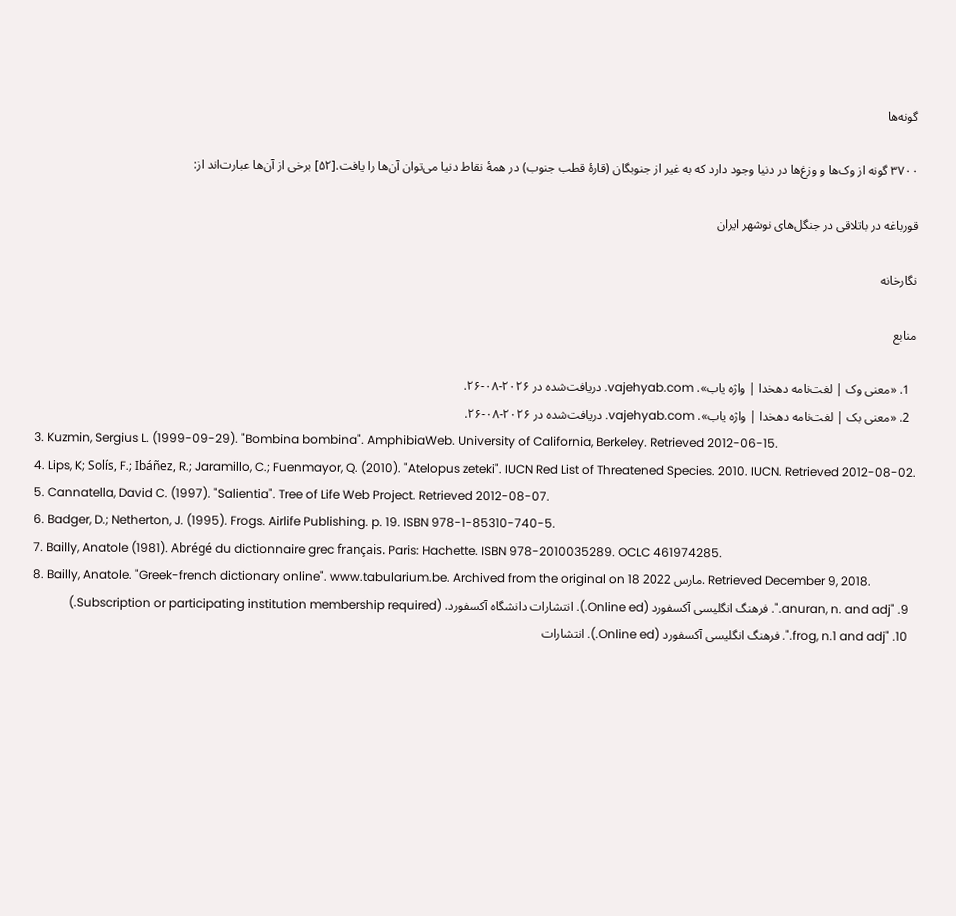گونه‌ها

۳۷۰۰ گونه از وک‌ها و وزغ‌ها در دنیا وجود دارد که به غیر از جنوبگان (قارهٔ قطب جنوب) در همهٔ نقاط دنیا می‌توان آن‌ها را یافت.[۵۲] برخی از آن‌ها عبارت‌اند از:

قورباغه در باتلاقی در جنگل‌های نوشهر ایران

نگارخانه

منابع

  1. «معنی وک | لغت‌نامه دهخدا | واژه یاب». vajehyab.com. دریافت‌شده در ۲۰۲۶-۰۸-۲۶.
  2. «معنی بک | لغت‌نامه دهخدا | واژه یاب». vajehyab.com. دریافت‌شده در ۲۰۲۶-۰۸-۲۶.
  3. Kuzmin, Sergius L. (1999-09-29). "Bombina bombina". AmphibiaWeb. University of California, Berkeley. Retrieved 2012-06-15.
  4. Lips, K; Solís, F.; Ibáñez, R.; Jaramillo, C.; Fuenmayor, Q. (2010). "Atelopus zeteki". IUCN Red List of Threatened Species. 2010. IUCN. Retrieved 2012-08-02.
  5. Cannatella, David C. (1997). "Salientia". Tree of Life Web Project. Retrieved 2012-08-07.
  6. Badger, D.; Netherton, J. (1995). Frogs. Airlife Publishing. p. 19. ISBN 978-1-85310-740-5.
  7. Bailly, Anatole (1981). Abrégé du dictionnaire grec français. Paris: Hachette. ISBN 978-2010035289. OCLC 461974285.
  8. Bailly, Anatole. "Greek-french dictionary online". www.tabularium.be. Archived from the original on 18 مارس 2022. Retrieved December 9, 2018.
  9. "anuran, n. and adj.". فرهنگ انگلیسی آکسفورد (Online ed.). انتشارات دانشگاه آکسفورد. (Subscription or participating institution membership required.)
  10. "frog, n.1 and adj.". فرهنگ انگلیسی آکسفورد (Online ed.). انتشارات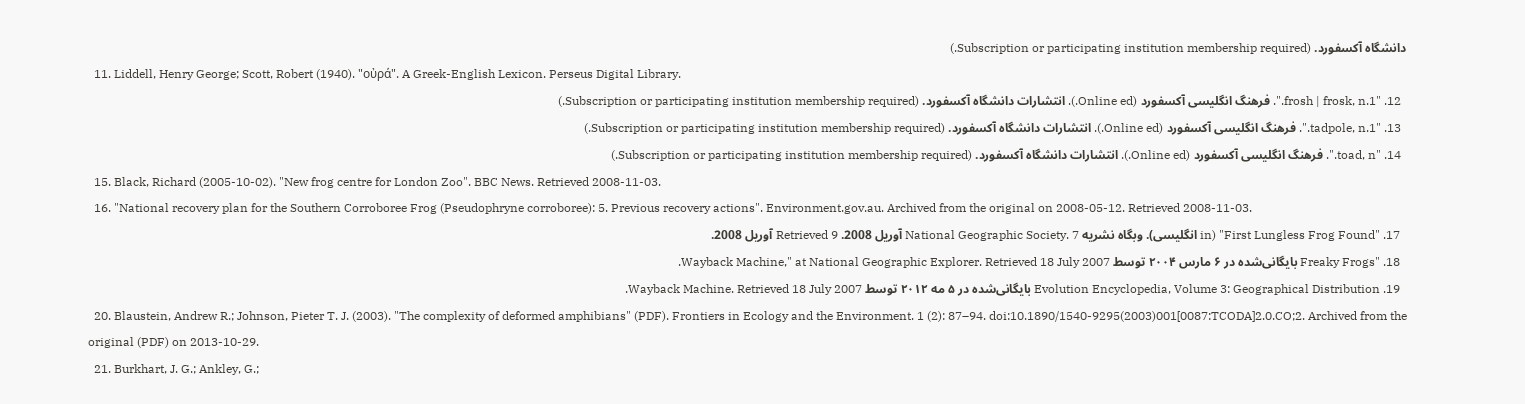دانشگاه آکسفورد. (Subscription or participating institution membership required.)
  11. Liddell, Henry George; Scott, Robert (1940). "οὐρά". A Greek-English Lexicon. Perseus Digital Library.
  12. "frosh | frosk, n.1.". فرهنگ انگلیسی آکسفورد (Online ed.). انتشارات دانشگاه آکسفورد. (Subscription or participating institution membership required.)
  13. "tadpole, n.1.". فرهنگ انگلیسی آکسفورد (Online ed.). انتشارات دانشگاه آکسفورد. (Subscription or participating institution membership required.)
  14. "toad, n.". فرهنگ انگلیسی آکسفورد (Online ed.). انتشارات دانشگاه آکسفورد. (Subscription or participating institution membership required.)
  15. Black, Richard (2005-10-02). "New frog centre for London Zoo". BBC News. Retrieved 2008-11-03.
  16. "National recovery plan for the Southern Corroboree Frog (Pseudophryne corroboree): 5. Previous recovery actions". Environment.gov.au. Archived from the original on 2008-05-12. Retrieved 2008-11-03.
  17. "First Lungless Frog Found" (in انگلیسی). وبگاه نشریه National Geographic Society. 7 آوریل 2008. Retrieved 9 آوریل 2008.
  18. "Freaky Frogs بایگانی‌شده در ۶ مارس ۲۰۰۴ توسط Wayback Machine," at National Geographic Explorer. Retrieved 18 July 2007.
  19. Evolution Encyclopedia, Volume 3: Geographical Distribution بایگانی‌شده در ۵ مه ۲۰۱۲ توسط Wayback Machine. Retrieved 18 July 2007.
  20. Blaustein, Andrew R.; Johnson, Pieter T. J. (2003). "The complexity of deformed amphibians" (PDF). Frontiers in Ecology and the Environment. 1 (2): 87–94. doi:10.1890/1540-9295(2003)001[0087:TCODA]2.0.CO;2. Archived from the original (PDF) on 2013-10-29.
  21. Burkhart, J. G.; Ankley, G.;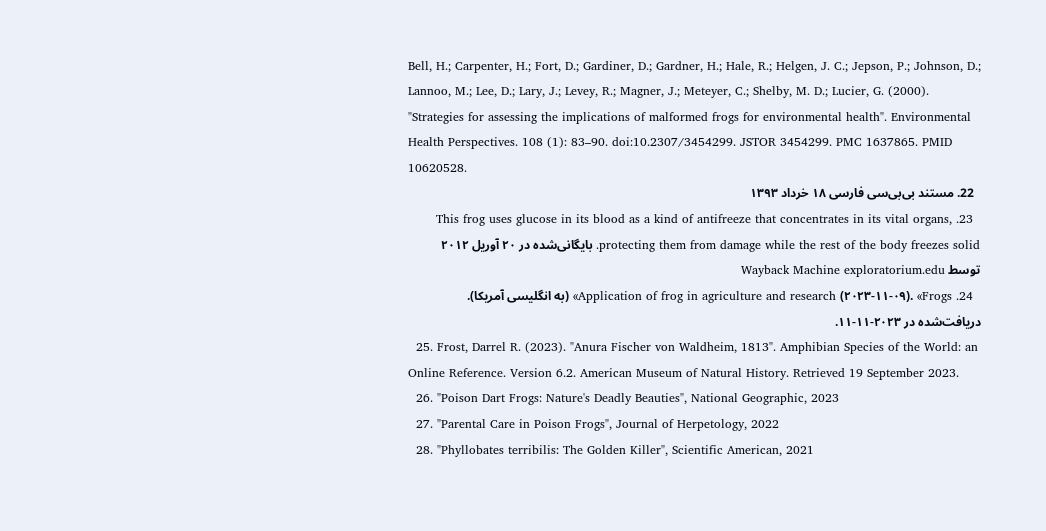Bell, H.; Carpenter, H.; Fort, D.; Gardiner, D.; Gardner, H.; Hale, R.; Helgen, J. C.; Jepson, P.; Johnson, D.; Lannoo, M.; Lee, D.; Lary, J.; Levey, R.; Magner, J.; Meteyer, C.; Shelby, M. D.; Lucier, G. (2000). "Strategies for assessing the implications of malformed frogs for environmental health". Environmental Health Perspectives. 108 (1): 83–90. doi:10.2307/3454299. JSTOR 3454299. PMC 1637865. PMID 10620528.
  22. مستند بی‌بی‌سی فارسی ۱۸ خرداد ۱۳۹۳
  23. This frog uses glucose in its blood as a kind of antifreeze that concentrates in its vital organs, protecting them from damage while the rest of the body freezes solid. بایگانی‌شده در ۲۰ آوریل ۲۰۱۲ توسط Wayback Machine exploratorium.edu
  24. Application of frog in agriculture and research (۲۰۲۳-۱۱-۰۹). «Frogs» (به انگلیسی آمریکا). دریافت‌شده در ۲۰۲۳-۱۱-۱۱.
  25. Frost, Darrel R. (2023). "Anura Fischer von Waldheim, 1813". Amphibian Species of the World: an Online Reference. Version 6.2. American Museum of Natural History. Retrieved 19 September 2023.
  26. "Poison Dart Frogs: Nature's Deadly Beauties", National Geographic, 2023
  27. "Parental Care in Poison Frogs", Journal of Herpetology, 2022
  28. "Phyllobates terribilis: The Golden Killer", Scientific American, 2021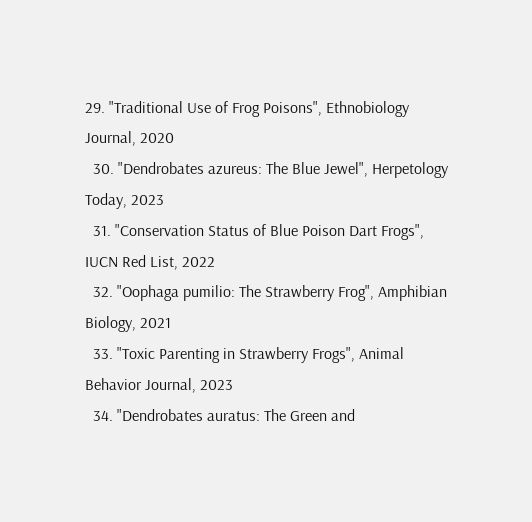29. "Traditional Use of Frog Poisons", Ethnobiology Journal, 2020
  30. "Dendrobates azureus: The Blue Jewel", Herpetology Today, 2023
  31. "Conservation Status of Blue Poison Dart Frogs", IUCN Red List, 2022
  32. "Oophaga pumilio: The Strawberry Frog", Amphibian Biology, 2021
  33. "Toxic Parenting in Strawberry Frogs", Animal Behavior Journal, 2023
  34. "Dendrobates auratus: The Green and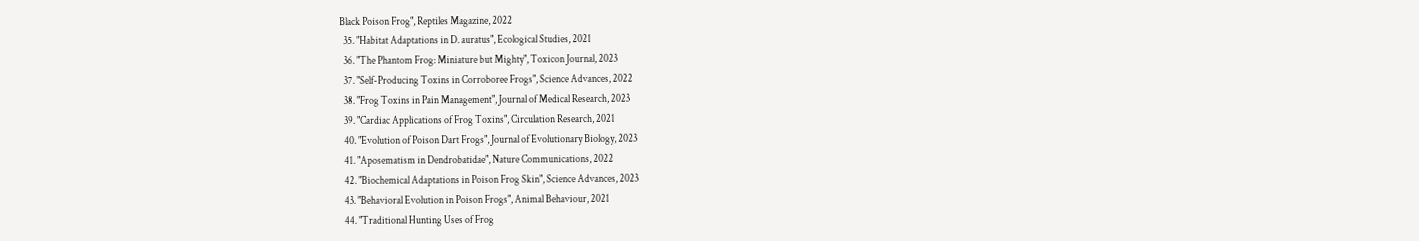Black Poison Frog", Reptiles Magazine, 2022
  35. "Habitat Adaptations in D. auratus", Ecological Studies, 2021
  36. "The Phantom Frog: Miniature but Mighty", Toxicon Journal, 2023
  37. "Self-Producing Toxins in Corroboree Frogs", Science Advances, 2022
  38. "Frog Toxins in Pain Management", Journal of Medical Research, 2023
  39. "Cardiac Applications of Frog Toxins", Circulation Research, 2021
  40. "Evolution of Poison Dart Frogs", Journal of Evolutionary Biology, 2023
  41. "Aposematism in Dendrobatidae", Nature Communications, 2022
  42. "Biochemical Adaptations in Poison Frog Skin", Science Advances, 2023
  43. "Behavioral Evolution in Poison Frogs", Animal Behaviour, 2021
  44. "Traditional Hunting Uses of Frog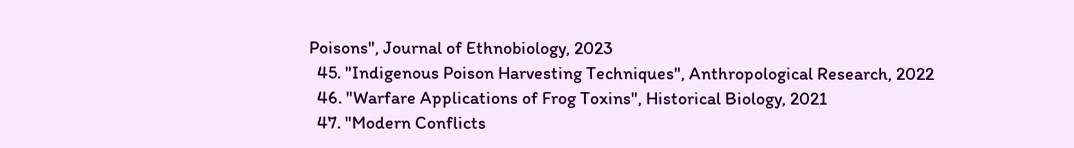Poisons", Journal of Ethnobiology, 2023
  45. "Indigenous Poison Harvesting Techniques", Anthropological Research, 2022
  46. "Warfare Applications of Frog Toxins", Historical Biology, 2021
  47. "Modern Conflicts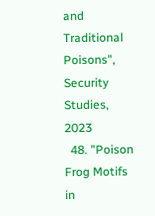and Traditional Poisons", Security Studies, 2023
  48. "Poison Frog Motifs in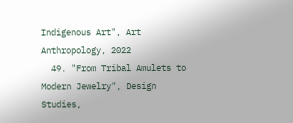Indigenous Art", Art Anthropology, 2022
  49. "From Tribal Amulets to Modern Jewelry", Design Studies,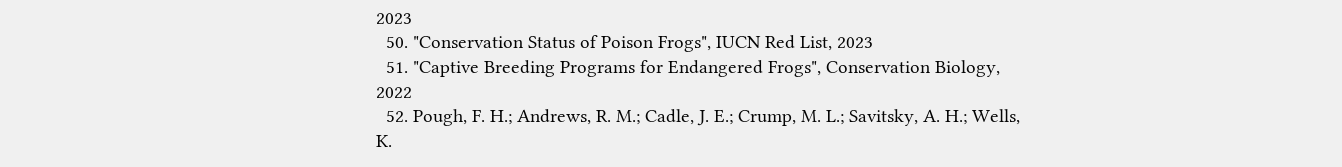2023
  50. "Conservation Status of Poison Frogs", IUCN Red List, 2023
  51. "Captive Breeding Programs for Endangered Frogs", Conservation Biology, 2022
  52. Pough, F. H.; Andrews, R. M.; Cadle, J. E.; Crump, M. L.; Savitsky, A. H.; Wells, K.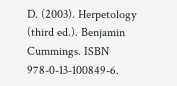D. (2003). Herpetology (third ed.). Benjamin Cummings. ISBN 978-0-13-100849-6.